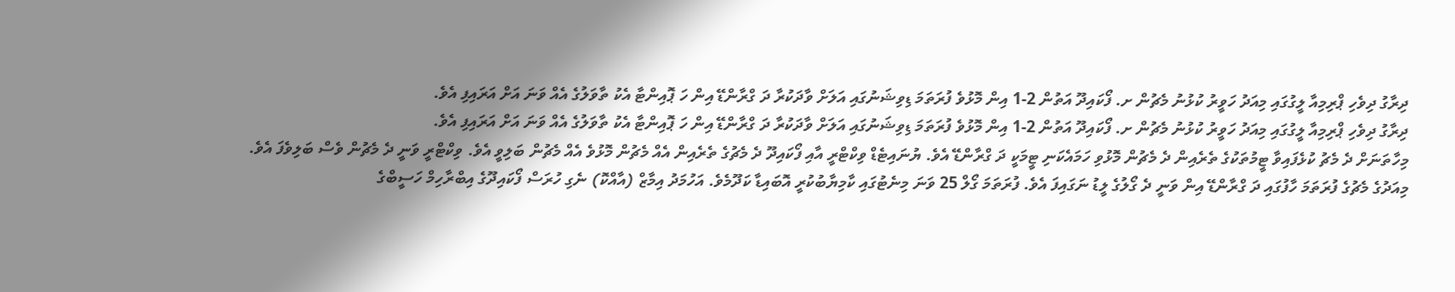ދިރާގު ދިވެހި ޕްރިމިއާ ލީގުގައި މިއަދު ހަވީރު ކުޅުނު މެޗުން ށ. ފޯކައިދޫ އަތުން 2-1 އިން މޮޅުވެ ފުރަތަމަ ޑިވިޝަނުގައި އަލަށް ވާދަކުރާ ދަ ގްރާންޑޭ އިން ހަ ޕޮއިންޓާ އެކު ތާވަލުގެ އެއް ވަނަ އަށް އަރައިފި އެވެ.
ދިރާގު ދިވެހި ޕްރިމިއާ ލީގުގައި މިއަދު ހަވީރު ކުޅުނު މެޗުން ށ. ފޯކައިދޫ އަތުން 2-1 އިން މޮޅުވެ ފުރަތަމަ ޑިވިޝަނުގައި އަލަށް ވާދަކުރާ ދަ ގްރާންޑޭ އިން ހަ ޕޮއިންޓާ އެކު ތާވަލުގެ އެއް ވަނަ އަށް އަރައިފި އެވެ.
މިހާތަނަށް ދެ މެޗު ކުޅެފައިވާ ޓީމުތަކުގެ ތެރެއިން ދެ މެޗުން މޮޅުވި ހަމައެކަނި ޓީމަކީ ދަ ގްރާންޑޭ އެވެ. ޔުނައިޓެޑް ވިކްޓްރީ އާއި ފޯކައިދޫ ދެ މެޗުގެ ތެރެއިން އެއް މެޗުން މޮޅުވެ އެއް މެޗުން ބަލިވީ އެވެ. ވިކްޓްރީ ވަނީ ދެ މެޗުން ވެސް ބަލިވެފަ އެވެ.
މިއަދުގެ މެޗުގެ ފުރަތަމަ ހާފުގައި ދަ ގްރާންޑޭ އިން ވަނީ ދެ ގޯލުގެ ލީޑު ނަގައިފަ އެވެ. ފުރަތަމަ ގޯލް 25 ވަނަ މިނެޓުގައި ކާމިޔާބުކުރީ އޮބައިޑާ ކަދޫމެވެ. އަހުމަދު އިމާޒް (އާއްކޮ) ނެގި ހުރަސް ފޯކައިދޫގެ އިބްރާހިމް ހަސީބްގެ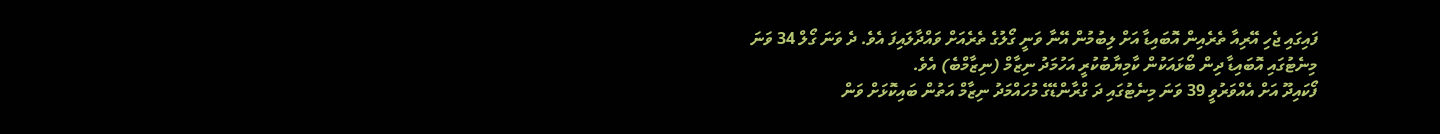ފައިގައި ޖެހި އޭރިއާ ތެރެއިން އޮބައިޑާ އަށް ލިބުމުން އޭނާ ވަނީ ގޯލުގެ ތެރެއަށް ވައްދާލައިފަ އެވެ. ދެ ވަނަ ގޯލް 34 ވަނަ މިނެޓުގައި އޮބައިޑާ ދިން ބޯޅައަކުން ކާމިޔާބުކުރީ އަހުމަދު ނިޒާމް (ނިޒާމްބެ) އެވެ.
ފޯކައިދޫ އަށް އެއްވަރުވީ 39 ވަނަ މިނެޓުގައި ދަ ގްރާންޑޭގެ މުހައްމަދު ނިޒާމް އަތުން ބައިކޮޅަށް ވަން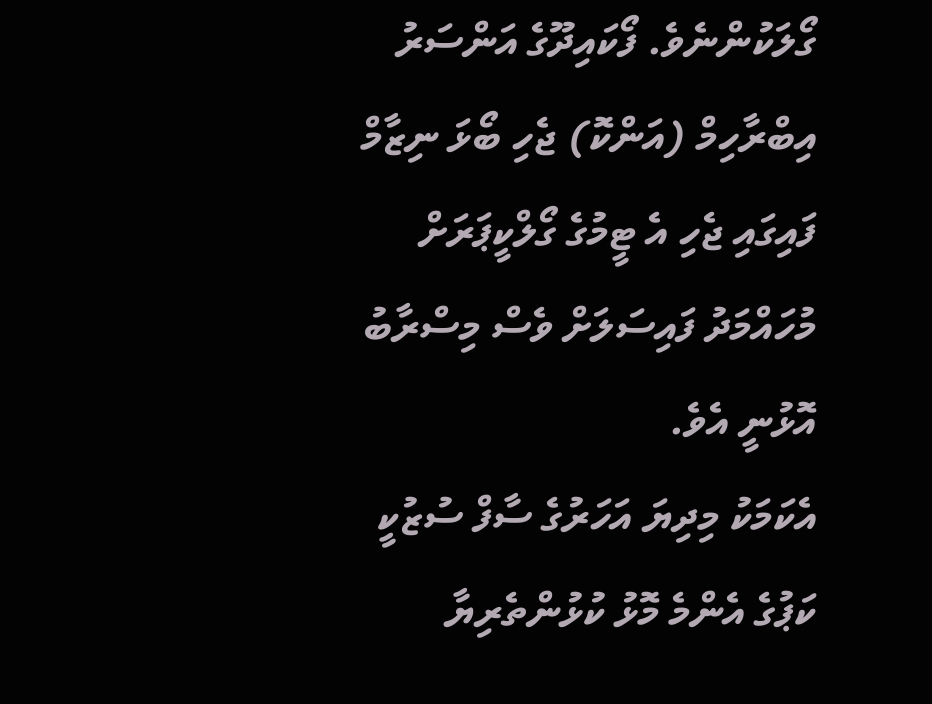ގޯލަކުންނެވެ. ފޯކައިދޫގެ އަންސަރު އިބްރާހިމް (އަންކޮ) ޖެހި ބޯޅަ ނިޒާމް ފައިގައި ޖެހި އެ ޓީމުގެ ގޯލްކީޕަރަށް މުހައްމަދު ފައިސަލަށް ވެސް މިސްރާބު އޮޅުނީ އެވެ.
އެކަމަކު މިދިޔަ އަހަރުގެ ސާފް ސުޒުކީ ކަޕުގެ އެންމެ މޮޅު ކުޅުންތެރިޔާ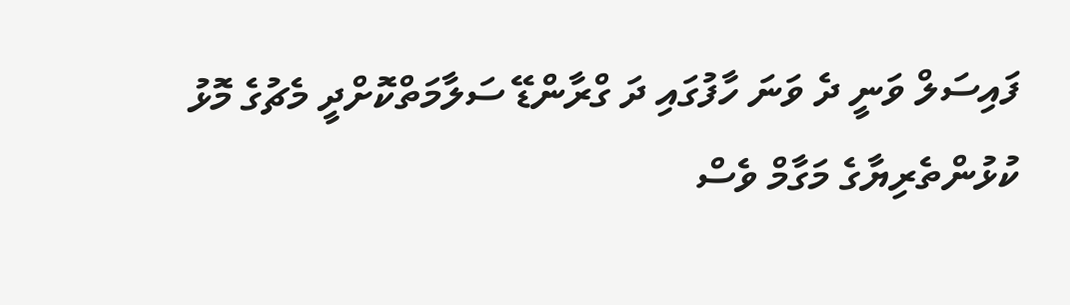ފައިސަލް ވަނީ ދެ ވަނަ ހާފުގައި ދަ ގްރާންޑޭ ސަލާމަތްކޮށްދީ މެޗުގެ މޮޅު ކުޅުންތެރިޔާގެ މަގާމް ވެސް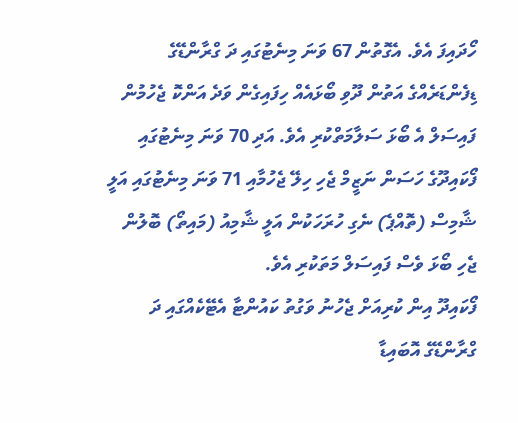ހޯދައިފަ އެވެ. އެގޮތުން 67 ވަނަ މިނެޓުގައި ދަ ގްރާންޑޭގެ ޑިފެންޑަރެއްގެ އަތުން ދޫވި ބޯޅައެއް ހިފައިގެން ވަދެ އަންކޮ ޖެހުމުން ފައިސަލް އެ ބޯޅަ ސަލާމަތްކުރި އެވެ. އަދި 70 ވަނަ މިނެޓުގައި ފޯކައިދޫގެ ހަސަން ނަޒީމް ޖެހި ހިލޭ ޖެހުމާއި 71 ވަނަ މިނެޓުގައި އަލީ ޝާމިސް (ތޮއްޕެ) ނެގި ހުރަހަކުން އަލީ ޝާމިއު (މައިތޯ) ބޮލުން ޖެހި ބޯޅަ ވެސް ފައިސަލް މަތަކުރި އެވެ.
ފޯކައިދޫ އިން ކުރިއަށް ޖެހުނު ވަގުތު ކައުންޓާ އެޓޭކެއްގައި ދަ ގްރާންޑޭގެ އޮބައިޑާ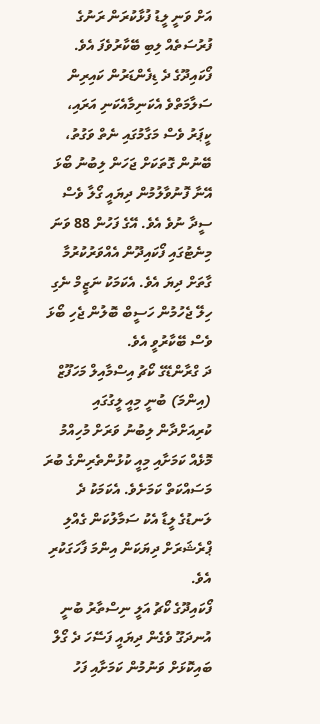އަށް ވަނީ ލީޑު ފުޅާކުރަން ރަނުގެ ފުރުސަތެއް ލިބި ބޭކާރުވެފަ އެވެ. ފޯކައިދޫގެ ދެ ޑިފެންޑަރުން ކައިރިން ސަލާމަތްވެ އެކަނިމާއެކަނި އަރައި، ކީޕަރު ވެސް މަގާމުގައި ނެތް ވަގުތު، ބޭނުން ގޮތަކަށް ޖަހަން ލިބުނު ބޯޅަ އޭނާ ފޮނުވާލުމުން ދިޔައީ ގޯލާ ވެސް ސީދާ ނުވެ އެވެ. އޭގެ ފަހުން 88 ވަނަ މިނެޓުގައި ފޯކައިދޫން އެއްވަރުކުރުމާ ގާތަށް ދިޔަ އެވެ. އެކަމަކު ނަޒީމް ނެގި ހިލޭ ޖެހުމުން ހަސީބް ބޮލުން ޖެހި ބޯޅަ ވެސް ބޭކާރުވީ އެވެ.
ދަ ގްރާންޑޭގެ ކޯޗު އިސްމާއިލް މަހަފޫޒް (އިންމަ) ބުނީ މިއީ ލީގުގައި ކުރިއަށްދާން ލިބުނު ވަރަށް މުހިއްމު މޮޅެއް ކަމަށާއި މިއީ ކުޅުންތެރިންގެ ބުރަ މަސައްކަތް ކަމަށެވެ. އެކަމަކު ދެ ލަނޑުގެ ލީޑާ އެކު ސަމާލުކަން ގެއްލި ޕްރެޝަރަށް ދިޔަކަން އިންމަ ފާހަގަކުރި އެވެ.
ފޯކައިދޫގެ ކޯޗު އަލީ ނިސްތާރު ބުނީ އުނދަގޫ ވެގެން ދިޔައީ ފަސޭހަ ދެ ގޯލް ބައިކޮޅަށް ވަނުމުން ކަމަށާއި ފަހު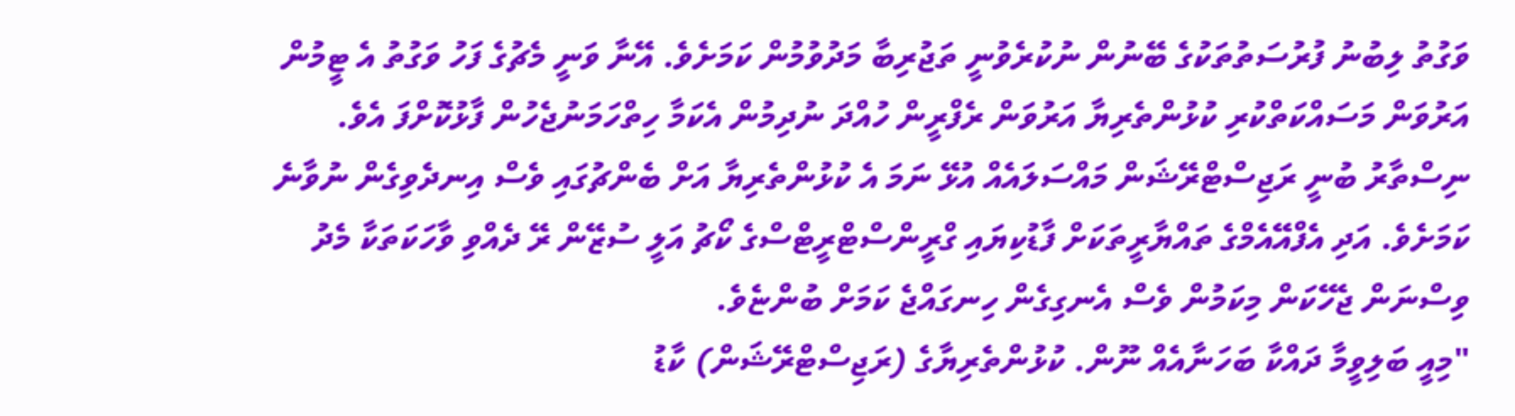ވަގުތު ލިބުނު ފުރުސަތުތަކުގެ ބޭނުން ނުކުރެވުނީ ތަޖުރިބާ މަދުވުމުން ކަމަށެވެ. އޭނާ ވަނީ މެޗުގެ ފަހު ވަގުތު އެ ޓީމުން އަރުވަން މަސައްކަތްކުރި ކުޅުންތެރިޔާ އަރުވަން ރެފްރީން ހުއްދަ ނުދިމުން އެކަމާ ހިތްހަމަނުޖެހުން ފާޅުކޮށްފަ އެވެ.
ނިސްތާރު ބުނީ ރަޖިސްޓްރޭޝަން މައްސަލައެއް އުޅޭ ނަމަ އެ ކުޅުންތެރިޔާ އަށް ބެންޗުގައި ވެސް އިނދެވިގެން ނުވާނެ ކަމަށެވެ. އަދި އެފްއޭއެމްގެ ތައްޔާރީތަކަށް ފާޑުކިޔައި ގްރީންސްޓްރީޓްސްގެ ކޯޗު އަލީ ސުޒޭން ރޭ ދެއްވި ވާހަކަތަކާ މެދު ވިސްނަން ޖެހޭކަން މިކަމުން ވެސް އެނގިގެން ހިނގައްޖެ ކަމަށް ބުންޏެވެ.
"މިއީ ބަލިވީމާ ދައްކާ ބަހަނާއެއް ނޫން. ކުޅުންތެރިޔާގެ (ރަޖިސްޓްރޭޝަން) ކާޑު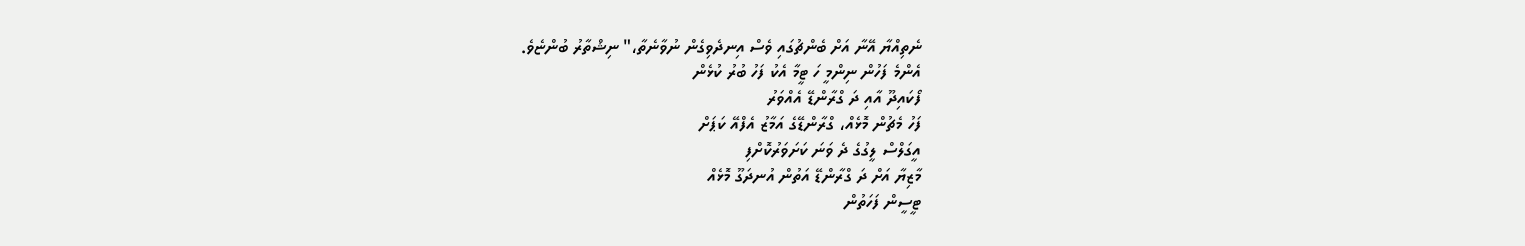ނެތިއްޔާ އޭނާ އަށް ބެންޗުގައި ވެސް އިނދެވިގެން ނުވާނެތާ،" ނިޝްތާރު ބުންޏެވެ.
އެންމެ ފަހުން ނިންމީ ހަ ޓީމާ އެކު ފަހު ބުރު ކުޅެން
ފޯކައިދޫ އާއި ދަ ގްރާންޑޭ އެއްވަރު
ފަހު މެޗުން މޮޅެއް، ގްރާންޑޭގެ އަމާޒު އެފްއޭ ކަޕަށް
އީގަލްސް ލީގުގެ ދެ ވަނަ ކަށަވަރުކޮށްފި
މާޒިޔާ އަށް ދަ ގްރާންޑޭ އަތުން އުނދަގޫ މޮޅެއް
ޓީސީން ފަހަތުން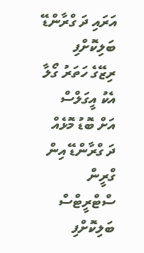އަރައި ދަ ގްރާންޑޭ ބަލިކޮށްފި
ރިޒޭގެ ހަތަރު ގޯލާ އެކު އީގަލްސް އަށް ބޮޑު މޮޅެއް
ދަ ގްރާންޑޭ އިން ގްރީން ސްޓްރީޓްސް ބަލިކޮށްފި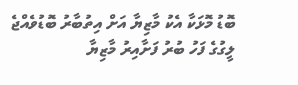ބޮޑު މޮޅަކާ އެކު މާޒިޔާ އަށް އިތުބާރު ބޮޑުވެއްޖެ
ލީގުގެ ފަހު ބުރު ފަށާއިރު މާޒިޔާ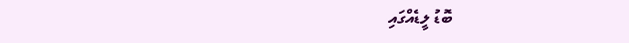ބޮޑު ލީޑެއްގައި